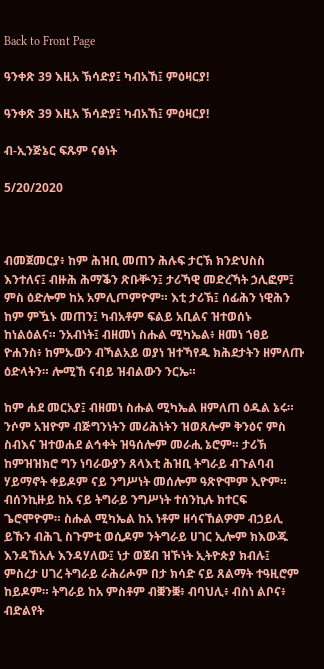Back to Front Page

ዓንቀጽ 39 እዚአ ኽሳድያ፤ ካብአኸ፤ ምዕዛርያ!

ዓንቀጽ 39 እዚአ ኽሳድያ፤ ካብአኸ፤ ምዕዛርያ!

ብ-ኢንጅኔር ፍጹም ናፅነት

5/20/2020



ብመጀመርያ፥ ከም ሕዝቢ መጠን ሕሉፍ ታርኽ ክንድህስስ እንተለና፤ ብዙሕ ሕማቕን ጽቡቝን፤ ታሪኻዊ መድረኻት ኃሊፎም፤ ምስ ዕድሎም ከአ አምሊጦምዮም። እቲ ታሪኽ፤ ሰፊሕን ነዊሕን ከም ምዃኑ መጠን፤ ካብአቶም ፍልይ አቢልና ዝተወሰኑ ከነልዕልና። ንአብነት፤ ብዘመነ ስሑል ሚካኤል፥ ዘመነ ኀፀይ ዮሐንስ፥ ከምኡውን ብኻልአይ ወያነ ዝተኻየዱ ክሕደታትን ዘምለጡ ዕድላትን። ሎሚኸ ናብይ ዝብልውን ንርኤ።

ከም ሐደ መርአያ፤ ብዘመነ ስሑል ሚካኤል ዘምለጠ ዕዱል ኔሩ። ንሶም አዝዮም ብጅግንነትን መሪሕነትን ዝወጸሎም ቅንዕና ምስ ስብእና ዝተወሐደ ልኅቀት ዝዓሰሎም መራሒ ኔሮም። ታሪኽ ከምዝዝክሮ ግን ነባራውያን ጸላእቲ ሕዝቢ ትግራይ ብጉልባብ ሃይማኖት ቀይዶም ናይ ንግሥነት መሰሎም ዓጽዮሞም ኢዮም። ብሰንኪዙይ ከአ ናይ ትግራይ ንግሥነት ተሰንኪሉ ክተርፍ ጌሮሞዮም። ስሑል ሚካኤል ከአ ነቶም ዘሳናኸልዎም ብኃይሊ ይኹን ብሕጊ ስጉምቲ ወሲዶም ንትግራይ ሀገር ኢሎም ክእውጁ እንዳኸአሉ እንዳሃለው፤ ነታ ወጀብ ዝኾነት ኢትዮጵያ ክብሉ፤ ምስረታ ሀገረ ትግራይ ራሕሪሖም በታ ክሳድ ናይ ጸልማት ተዓዚሮም ከይዶም። ትግራይ ከአ ምስቶም ብቛንቛ፥ ብባህሊ፥ ብስነ ልቦና፥ ብድልየት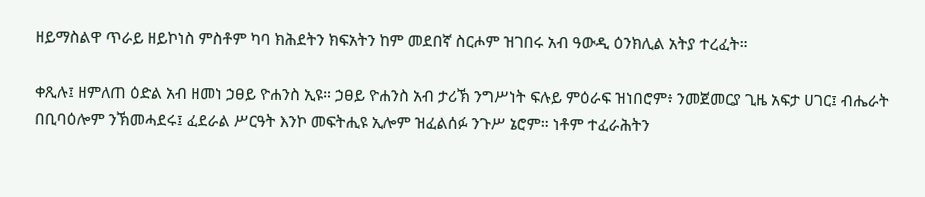ዘይማስልዋ ጥራይ ዘይኮነስ ምስቶም ካባ ክሕደትን ክፍአትን ከም መደበኛ ስርሖም ዝገበሩ አብ ዓውዲ ዕንክሊል አትያ ተረፈት።

ቀጺሉ፤ ዘምለጠ ዕድል አብ ዘመነ ኃፀይ ዮሐንስ ኢዩ። ኃፀይ ዮሐንስ አብ ታሪኽ ንግሥነት ፍሉይ ምዕራፍ ዝነበሮም፥ ንመጀመርያ ጊዜ አፍታ ሀገር፤ ብሔራት በቢባዕሎም ንኽመሓደሩ፤ ፈደራል ሥርዓት እንኮ መፍትሒዩ ኢሎም ዝፈልሰፉ ንጉሥ ኔሮም። ነቶም ተፈራሕትን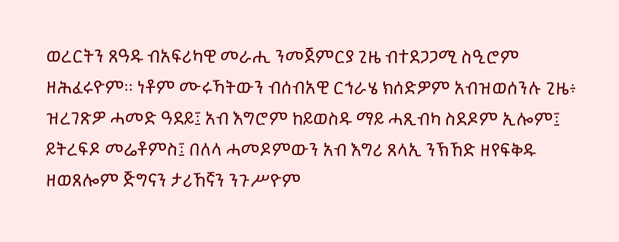ወረርትን ጸዓዱ ብአፍሪካዊ መራሒ ንመጀምርያ ጊዜ ብተደጋጋሚ ስዒሮም ዘሕፈሩዮም። ነቶም ሙሩኻትውን ብሰብአዊ ርኅራሄ ክሰድዎም አብዝወሰንሉ ጊዜ፥ ዝረገጽዎ ሓመድ ዓደይ፤ አብ እግሮም ከይወስዱ ማይ ሓጺብካ ስደዶም ኢሎም፤ ይትረፍዶ መሬቶምስ፤ በለላ ሓመዶምውን አብ እግሪ ጸላኢ ንኽኸድ ዘየፍቅዱ ዘወጸሎም ጅግናን ታሪኸኛን ንጉሥዮም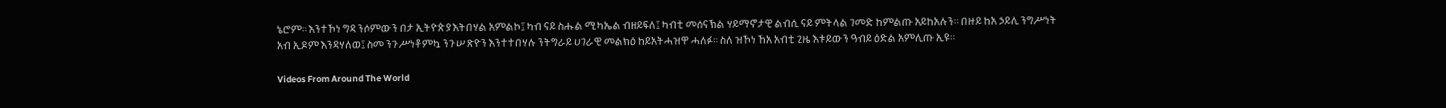ኔሮም። እንተኾነ ግዳ ንሶምውን በታ ኢትዮጵያ እትበሃል አምልኮ፤ ካብ ናይ ስሑል ሚካኤል ብዘይፍለ፤ ካብቲ መሰናኽል ሃይማኖታዊ ልብሲ ናይ ምትላል ገመድ ከምልጡ አይከአሉን። በዙይ ከአ ኃይሊ ንግሥነት አብ ኢዶም እንዳሃለወ፤ ስመ ንጉሥነቶምኳ ንጉሠ ጽዮን እንተተበሃሉ ንትግራይ ሀገራዊ መልክዕ ከይአትሓዝዋ ሓለፉ። ስለ ዝኾነ ኸአ አብቲ ጊዜ እቱይውን ዓብይ ዕድል አምሊጡ ኢዩ።

Videos From Around The World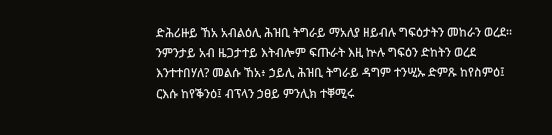ድሕሪዙይ ኸአ አብልዕሊ ሕዝቢ ትግራይ ማአለያ ዘይብሉ ግፍዕታትን መከራን ወረደ። ንምንታይ አብ ዜጋታተይ እትብሎም ፍጡራት እዚ ኵሉ ግፍዕን ድከትን ወረደ እንተተበሃለ? መልሱ ኸአ፥ ኃይሊ ሕዝቢ ትግራይ ዳግም ተንሢኡ ድምጹ ከየስምዕ፤ ርእሱ ከየቕንዕ፤ ብፕላን ኃፀይ ምንሊክ ተቐሚሩ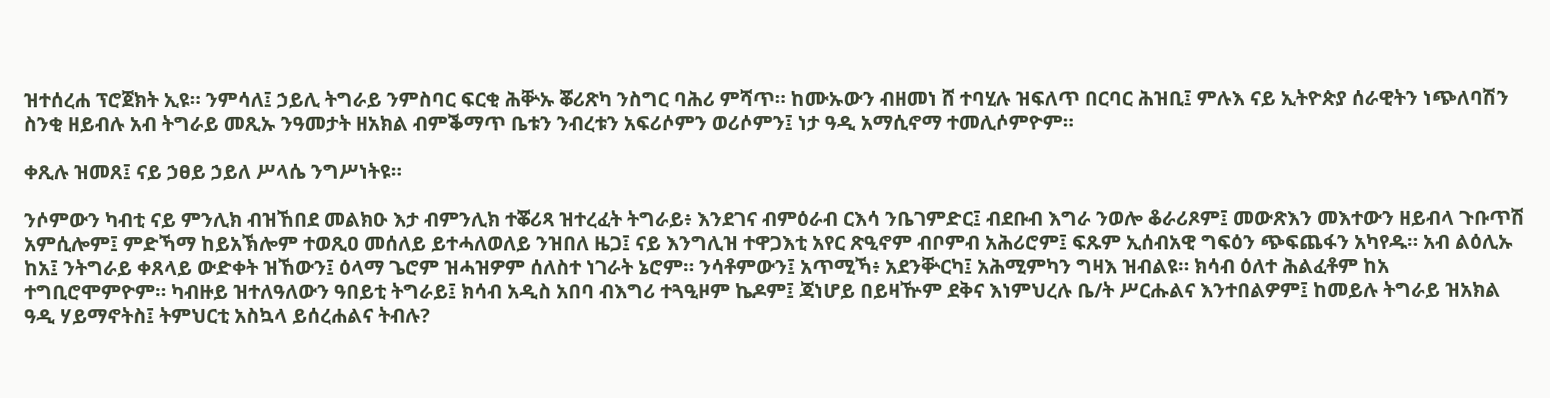ዝተሰረሐ ፕሮጀክት ኢዩ። ንምሳለ፤ ኃይሊ ትግራይ ንምስባር ፍርቂ ሕቝኡ ቖሪጽካ ንስግር ባሕሪ ምሻጥ። ከሙኡውን ብዘመነ ሸ ተባሂሉ ዝፍለጥ በርባር ሕዝቢ፤ ምሉእ ናይ ኢትዮጵያ ሰራዊትን ነጭለባሽን ስንቂ ዘይብሉ አብ ትግራይ መጺኡ ንዓመታት ዘአክል ብምቕማጥ ቤቱን ንብረቱን አፍሪሶምን ወሪሶምን፤ ነታ ዓዲ አማሲኖማ ተመሊሶምዮም።

ቀጺሉ ዝመጸ፤ ናይ ኃፀይ ኃይለ ሥላሴ ንግሥነትዩ።

ንሶምውን ካብቲ ናይ ምንሊክ ብዝኸበደ መልክዑ እታ ብምንሊክ ተቖሪጻ ዝተረፈት ትግራይ፥ እንደገና ብምዕራብ ርእሳ ንቤገምድር፤ ብደቡብ እግራ ንወሎ ቆራሪጾም፤ መውጽእን መእተውን ዘይብላ ጉቡጥሽ አምሲሎም፤ ምድኻማ ከይአኽሎም ተወጺዐ መሰለይ ይተሓለወለይ ንዝበለ ዜጋ፤ ናይ እንግሊዝ ተዋጋእቲ አየር ጽዒኖም ብቦምብ አሕሪሮም፤ ፍጹም ኢሰብአዊ ግፍዕን ጭፍጨፋን አካየዱ። አብ ልዕሊኡ ከአ፤ ንትግራይ ቀጸላይ ውድቀት ዝኸውን፤ ዕላማ ጌሮም ዝሓዝዎም ሰለስተ ነገራት ኔሮም። ንሳቶምውን፤ አጥሚኻ፥ አደንቝርካ፤ አሕሚምካን ግዛእ ዝብልዩ። ክሳብ ዕለተ ሕልፈቶም ከአ ተግቢሮሞምዮም። ካብዙይ ዝተለዓለውን ዓበይቲ ትግራይ፤ ክሳብ አዲስ አበባ ብእግሪ ተጓዒዞም ኬዶም፤ ጃነሆይ በይዛዅም ደቅና እነምህረሉ ቤ/ት ሥርሑልና እንተበልዎም፤ ከመይሉ ትግራይ ዝአክል ዓዲ ሃይማኖትስ፤ ትምህርቲ አስኳላ ይሰረሐልና ትብሉ?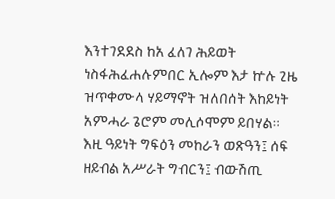እንተገደደስ ከአ ፈለገ ሕይወት ነስፋሕፈሐሉምበር ኢሎም እታ ኵሉ ጊዜ ዝጥቀሙላ ሃይማኖት ዝለበሰት እከይነት አምሓራ ጌሮም መሊሶሞም ይበሃል። እዚ ዓይነት ግፍዕን መከራን ወጽዓን፤ ሰፍ ዘይብል አሥራት ግብርን፤ ብውሽጢ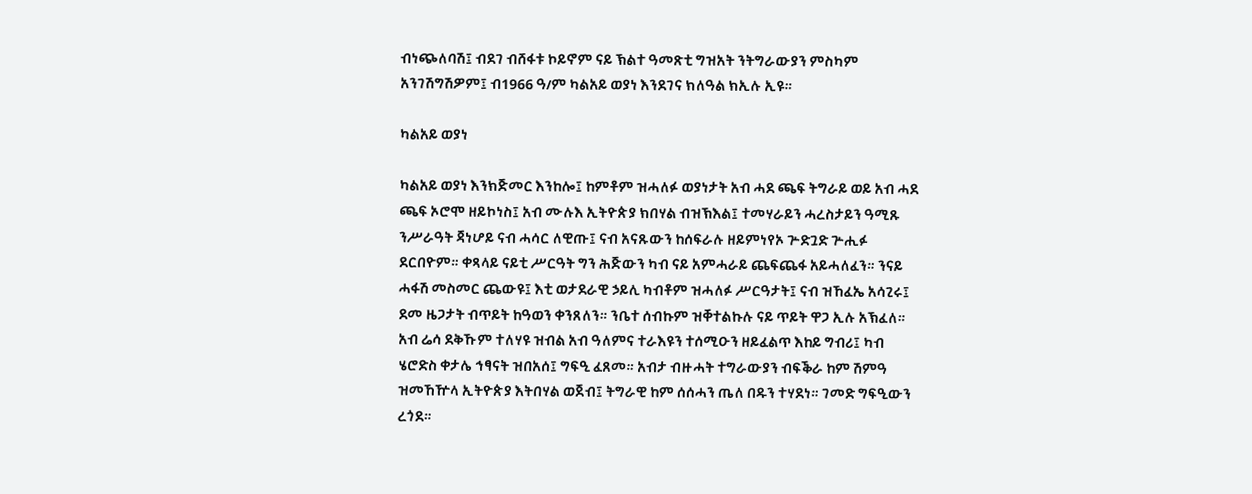ብነጭለባሽ፤ ብደገ ብሸፋቱ ኮይኖም ናይ ኽልተ ዓመጽቲ ግዝአት ንትግራውያን ምስካም አንገሽግሽዎም፤ ብ1966 ዓ/ም ካልአይ ወያነ እንደገና ክለዓል ክኢሉ ኢዩ።

ካልአይ ወያነ

ካልአይ ወያነ እንክጅመር እንከሎ፤ ከምቶም ዝሓለፉ ወያነታት አብ ሓደ ጫፍ ትግራይ ወይ አብ ሓደ ጫፍ ኦሮሞ ዘይኮነስ፤ አብ ሙሉእ ኢትዮጵያ ክበሃል ብዝኽእል፤ ተመሃራይን ሓረስታይን ዓሚጹ ንሥራዓት ጃነሆይ ናብ ሓሳር ለዊጡ፤ ናብ አናጹውን ከሰፍራሉ ዘይምነየኦ ጕድጓድ ጕሒፉ ደርበዮም። ቀጻላይ ናይቲ ሥርዓት ግን ሕጅውን ካብ ናይ አምሓራይ ጨፍጨፋ አይሓለፈን። ንናይ ሓፋሽ መስመር ጨውዩ፤ እቲ ወታደራዊ ኃይሊ ካብቶም ዝሓለፉ ሥርዓታት፤ ናብ ዝኸፈኤ አሳጊሩ፤ ደመ ዜጋታት ብጥይት ከዓወን ቀንጸለን። ንቤተ ሰብኩም ዝቐተልኩሉ ናይ ጥይት ዋጋ ኢሉ አኽፈለ። አብ ሬሳ ደቅኹም ተለሃዩ ዝብል አብ ዓለምና ተራእዩን ተሰሚዑን ዘይፈልጥ እከይ ግብሪ፤ ካብ ሄሮድስ ቀታሌ ኅፃናት ዝበአሰ፤ ግፍዒ ፈጸመ። አብታ ብዙሓት ተግራውያን ብፍቕራ ከም ሽምዓ ዝመኸዅላ ኢትዮጵያ እትበሃል ወጀብ፤ ትግራዊ ከም ሰሰሓን ጤለ በዱን ተሃደነ። ገመድ ግፍዒውን ረጎደ።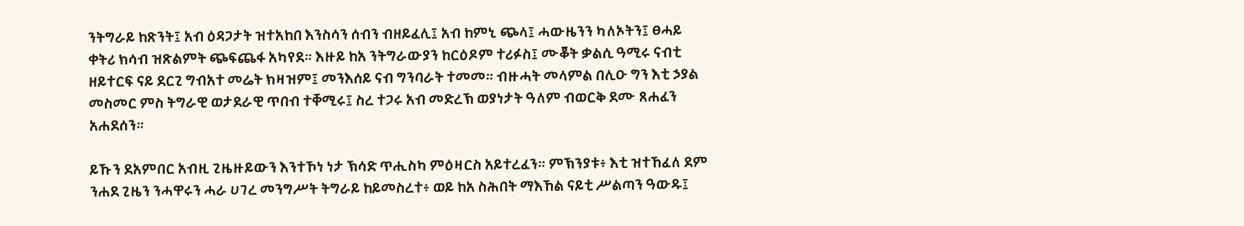ንትግራይ ከጽንት፤ አብ ዕዳጋታት ዝተአከበ እንስሳን ሰብን ብዘይፈሊ፤ አብ ከምኒ ጭላ፤ ሓውዜንን ካለኦትን፤ ፀሓይ ቀትሪ ክሳብ ዝጽልምት ጭፍጨፋ አካየደ። እዙይ ከአ ንትግራውያን ከርዕዶም ተሪፉስ፤ ሙቖት ቃልሲ ዓሚሩ ናብቲ ዘይተርፍ ናይ ደርጊ ግብአተ መሬት ክዛዝም፤ መንእሰይ ናብ ግንባራት ተመመ። ብዙሓት መላምል በሊዑ ግን እቲ ኃያል መስመር ምስ ትግራዊ ወታደራዊ ጥበብ ተቐሚሩ፤ ስረ ተጋሩ አብ መድረኽ ወያነታት ዓለም ብወርቅ ደሙ ጸሐፈን አሐደሰን።

ይኹን ደአምበር አብዚ ጊዜዙይውን እንተኾነ ነታ ኽሳድ ጥሒስካ ምዕዛርስ አይተረፈን። ምኽንያቱ፥ እቲ ዝተኸፈለ ደም ንሐደ ጊዜን ንሓዋሩን ሓራ ሀገረ መንግሥት ትግራይ ከይመስረተ፥ ወይ ከአ ስሕበት ማእኸል ናይቲ ሥልጣን ዓውዱ፤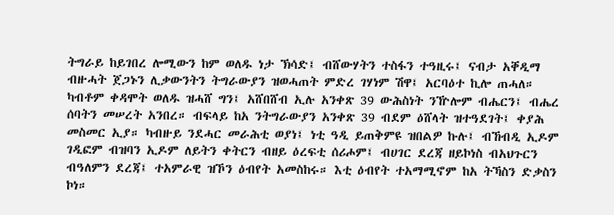ትግራይ ከይገበረ ሎሚውን ከም ወለዱ ነታ ኽሳድ፤ ብሸውሃትን ተስፋን ተዓዚሩ፤ ናብታ አቐዲማ ብዙሓት ጀጋኑን ሊቃውንትን ትግራውያን ዝወሓጠት ምድረ ገሃነም ሽዋ፤ አርባዕተ ኪሎ ጠሓለ። ካብቶም ቀዳሞት ወለዱ ዝሓሸ ግን፤ አሸበሸብ ኢሉ አንቀጽ 39 ውሕስነት ንዅሎም ብሔርን፤ ብሔረ ሰባትን መሠረት አንበረ። ብፍላይ ከአ ንትግራውያን አንቀጽ 39 ብደም ዕሸላት ዝተዓደገት፤ ቀያሕ መስመር ኢያ። ካብዙይ ንደሓር መራሕቲ ወያነ፤ ነቲ ዓዲ ይጠቅምዩ ዝበልዎ ኩሉ፤ ብኸብዲ ኢዶም ገዲፎም ብዝባን ኢዶም ለይትን ቀትርን ብዘይ ዕረፍቲ ሰሪሖም፤ ብሀገር ደረጃ ዘይኮነስ ብአህጉርን ብዓለምን ደረጃ፤ ተአምራዊ ዝኾን ዕብየት አመስከሩ። እቲ ዕብየት ተአማሚኖም ከአ ትኻስን ድቃስን ኮነ።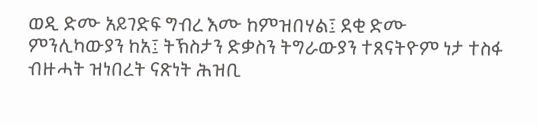ወዲ ድሙ አይገድፍ ግብረ እሙ ከምዝበሃል፤ ደቂ ድሙ ምንሊካውያን ከአ፤ ትኽስታን ድቃስን ትግራውያን ተጸናትዮም ነታ ተስፋ ብዙሓት ዝነበረት ናጽነት ሕዝቢ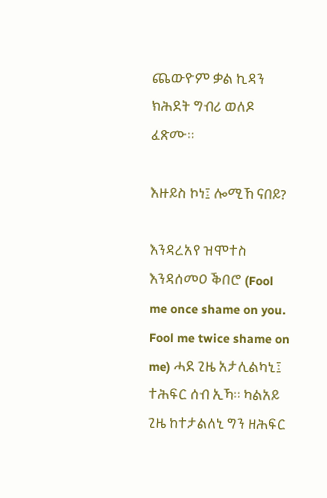ጨውዮም ቃል ኪዳን ክሕደት ግብሪ ወለዶ ፈጽሙ።

እዙይስ ኮነ፤ ሎሚኸ ናበይ?

እንዳረአየ ዝሞተስ እንዳሰመዐ ቕበሮ (Fool me once shame on you. Fool me twice shame on me) ሓደ ጊዜ አታሊልካኒ፤ ተሕፍር ሰብ ኢኻ። ካልአይ ጊዜ ከተታልለኒ ግን ዘሕፍር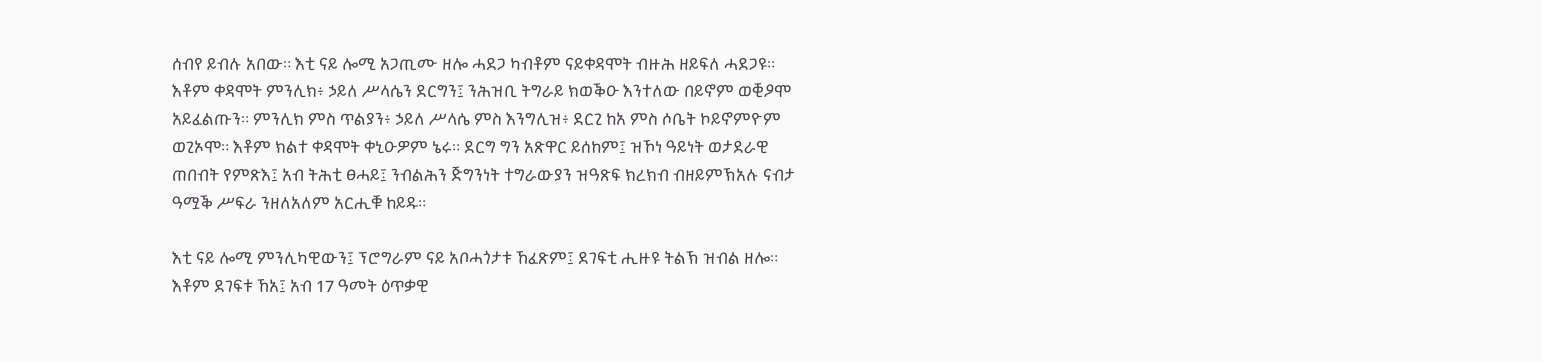ሰብየ ይብሉ አበው። እቲ ናይ ሎሚ አጋጢሙ ዘሎ ሓደጋ ካብቶም ናይቀዳሞት ብዙሕ ዘይፍለ ሓደጋዩ። እቶም ቀዳሞት ምንሊክ፥ ኃይለ ሥላሴን ደርግን፤ ንሕዝቢ ትግራይ ክወቕዑ እንተለው በይኖም ወቒዖሞ አይፈልጡን። ምንሊክ ምስ ጥልያን፥ ኃይለ ሥላሴ ምስ እንግሊዝ፥ ደርጊ ከአ ምስ ሶቤት ኮይኖምዮም ወጊኦሞ። እቶም ክልተ ቀዳሞት ቀኒዑዎም ኔሩ። ደርግ ግን አጽዋር ይሰከም፤ ዝኾነ ዓይነት ወታደራዊ ጠበብት የምጽእ፤ አብ ትሕቲ ፀሓይ፤ ንብልሕን ጅግንነት ተግራውያን ዝዓጽፍ ክረክብ ብዘይምኽአሉ ናብታ ዓሟቕ ሥፍራ ንዘለአለም አርሒቑ ከይዱ።

እቲ ናይ ሎሚ ምንሊካዊውን፤ ፕሮግራም ናይ አቦሓጎታቱ ኸፈጽም፤ ደገፍቲ ሒዙዩ ትልኽ ዝብል ዘሎ። እቶም ደገፍቱ ኸአ፤ አብ 17 ዓመት ዕጥቃዊ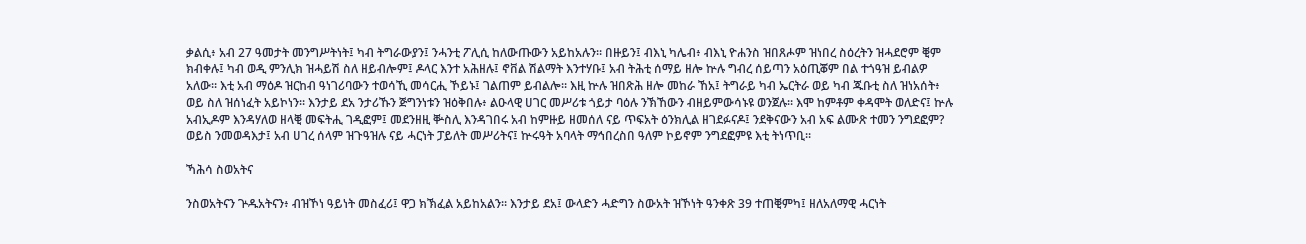ቃልሲ፥ አብ 27 ዓመታት መንግሥትነት፤ ካብ ትግራውያን፤ ንሓንቲ ፖሊሲ ከለውጡውን አይከአሉን። በዙይን፤ ብእኒ ካሌብ፥ ብእኒ ዮሐንስ ዝበጸሖም ዝነበረ ስዕረትን ዝሓደሮም ቒም ክብቀሉ፤ ካብ ወዲ ምንሊክ ዝሓይሽ ስለ ዘይብሎም፤ ዶላር እንተ አሕዘሉ፤ ኖቨል ሽልማት እንተሃቡ፤ አብ ትሕቲ ሰማይ ዘሎ ኵሉ ግብረ ሰይጣን አዕጢቖም በል ተጎዓዝ ይብልዎ አለው። እቲ አብ ማዕዶ ዝርከብ ዓነገሪባውን ተወሳኺ መሳርሒ ኾይኑ፤ ገልጠም ይብልሎ። እዚ ኵሉ ዝበጽሕ ዘሎ መከራ ኸአ፤ ትግራይ ካብ ኤርትራ ወይ ካብ ጁቡቲ ስለ ዝነአሰት፥ ወይ ስለ ዝሰነፈት አይኮነን። እንታይ ደአ ንታሪኹን ጅግንነቱን ዝዕቅበሉ፥ ልዑላዊ ሀገር መሥሪቱ ጎይታ ባዕሉ ንኽኸውን ብዘይምውሳኑዩ ወንጀሉ። እሞ ከምቶም ቀዳሞት ወለድና፤ ኵሉ አብኢዶም እንዳሃለወ ዘላቒ መፍትሒ ገዲፎም፤ መደንዘዚ ቝስሊ እንዳገበሩ አብ ከምዙይ ዘመሰለ ናይ ጥፍአት ዕንክሊል ዘገደፉናዶ፤ ንደቅናውን አብ አፍ ልሙጽ ተመን ንግደፎም? ወይስ ንመወዳእታ፤ አብ ሀገረ ሰላም ዝጉዓዝሉ ናይ ሓርነት ፓይለት መሥሪትና፤ ኵሩዓት አባላት ማኅበረስበ ዓለም ኮይኖም ንግደፎምዩ እቲ ትነጥቢ።

ኻሕሳ ስወአትና

ንስወአትናን ጕዱአትናን፥ ብዝኾነ ዓይነት መስፈሪ፤ ዋጋ ክኽፈል አይከአልን። እንታይ ደአ፤ ውላድን ሓድግን ስውአት ዝኾነት ዓንቀጽ 39 ተጠቒምካ፤ ዘለአለማዊ ሓርነት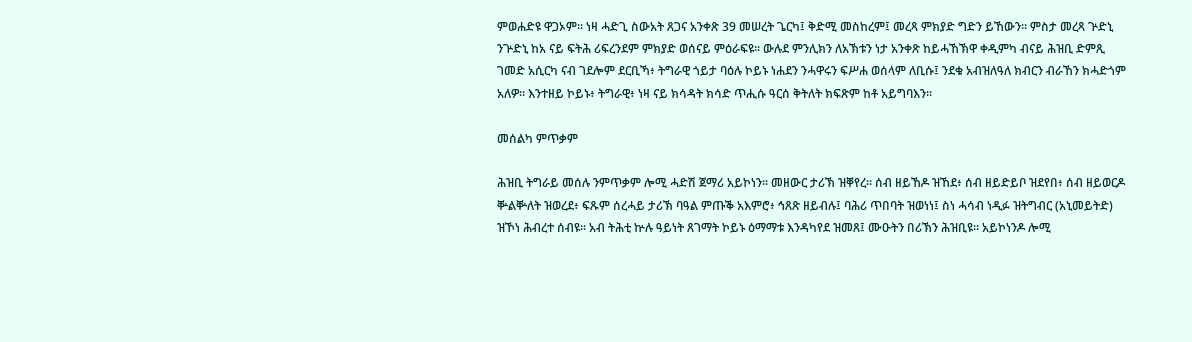ምወሐድዩ ዋጋኦም። ነዛ ሓድጊ ስውአት ጸጋና አንቀጽ 39 መሠረት ጌርካ፤ ቅድሚ መስከረም፤ መረጻ ምክያድ ግድን ይኸውን። ምስታ መረጻ ጕድኒ ንጕድኒ ከአ ናይ ፍትሕ ሪፍረንደም ምክያድ ወሰናይ ምዕራፍዩ። ውሉደ ምንሊክን ለአኽቱን ነታ አንቀጽ ከይሓኸኽዋ ቀዲምካ ብናይ ሕዝቢ ድምጺ ገመድ አሲርካ ናብ ገደሎም ደርቢኻ፥ ትግራዊ ጎይታ ባዕሉ ኮይኑ ነሐደን ንሓዋሩን ፍሥሐ ወሰላም ለቢሱ፤ ንደቁ አብዝለዓለ ክብርን ብራኸን ክሓድጎም አለዎ። እንተዘይ ኮይኑ፥ ትግራዊ፥ ነዛ ናይ ክሳዳት ክሳድ ጥሒሱ ዓርሰ ቅትለት ክፍጽም ከቶ አይግባእን።

መሰልካ ምጥቃም

ሕዝቢ ትግራይ መሰሉ ንምጥቃም ሎሚ ሓድሽ ጀማሪ አይኮነን። መዘውር ታሪኽ ዝቐየረ። ሰብ ዘይኸዶ ዝኸደ፥ ሰብ ዘይድይቦ ዝደየበ፥ ሰብ ዘይወርዶ ቝልቝለት ዝወረደ፥ ፍጹም ሰረሓይ ታሪኽ ባዓል ምጡቕ አእምሮ፥ ኅጸጽ ዘይብሉ፤ ባሕሪ ጥበባት ዝወነነ፤ ስነ ሓሳብ ነዲፉ ዝትግብር (አኒመይትድ) ዝኾነ ሕብረተ ሰብዩ። አብ ትሕቲ ኵሉ ዓይነት ጸገማት ኮይኑ ዕማማቱ እንዳካየደ ዝመጸ፤ ሙዑትን በሪኽን ሕዝቢዩ። አይኮነንዶ ሎሚ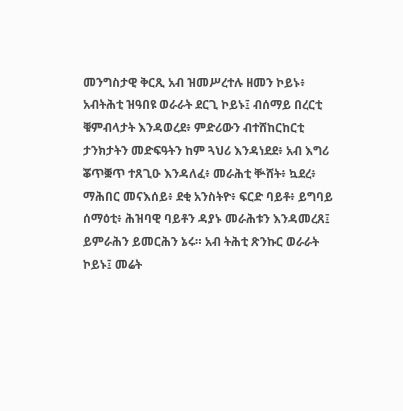መንግስታዊ ቅርጺ አብ ዝመሥረተሉ ዘመን ኮይኑ፥ አብትሕቲ ዝዓበዩ ወራራት ደርጊ ኮይኑ፤ ብሰማይ በረርቲ ቑምብላታት እንዳወረደ፥ ምድሪውን ብተሸከርከርቲ ታንክታትን መድፍዓትን ከም ጓህሪ እንዳነደደ፥ አብ እግሪ ቖጥቛጥ ተጸጊዑ እንዳለፈ፥ መራሕቲ ቝሸት፥ ኳደረ፥ ማሕበር መናእሰይ፥ ደቂ አንስትዮ፥ ፍርድ ባይቶ፥ ይግባይ ሰማዕቲ፥ ሕዝባዊ ባይቶን ዳያኑ መራሕቱን እንዳመረጸ፤ ይምራሕን ይመርሕን ኔሩ። አብ ትሕቲ ጽንኩር ወራራት ኮይኑ፤ መሬት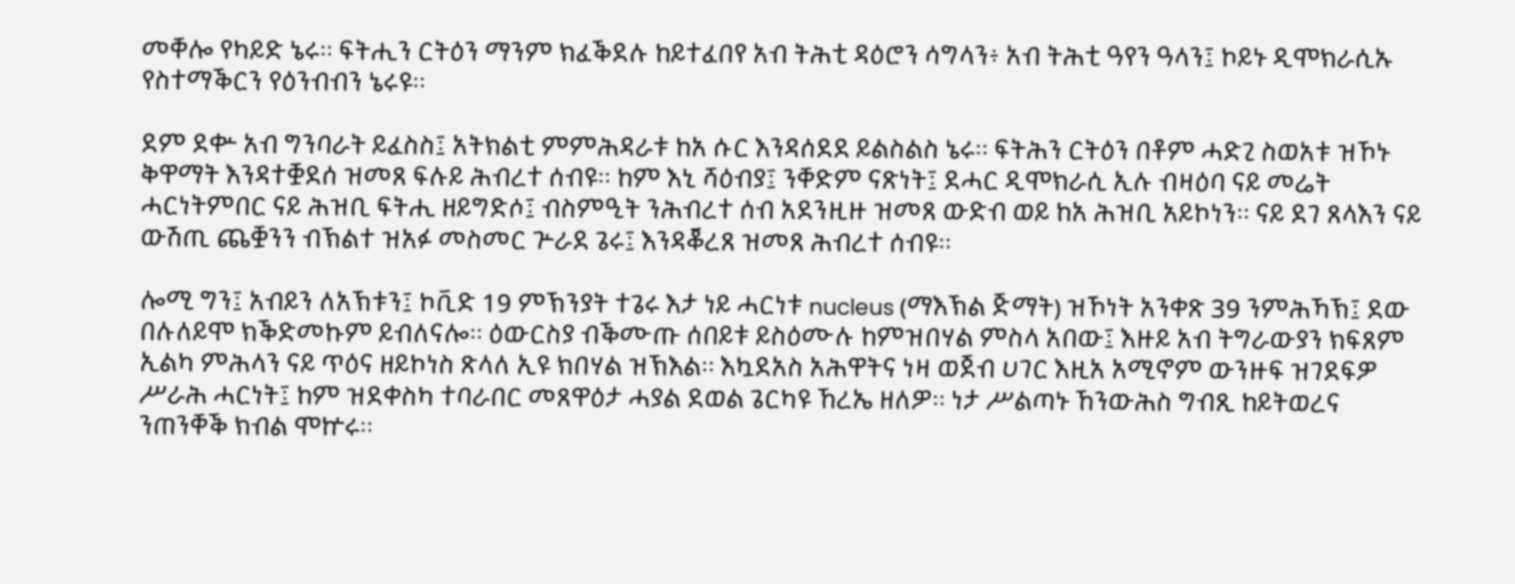መቐሎ የካይድ ኔሩ። ፍትሒን ርትዕን ማንም ክፈቕደሉ ከይተፈበየ አብ ትሕቲ ዳዕሮን ሳግላን፥ አብ ትሕቲ ዓየን ዓላን፤ ኮይኑ ዲሞክራሲኡ የስተማቕርን የዕንብብን ኔሩዩ።

ደም ደቍ አብ ግንባራት ይፈስስ፤ አትክልቲ ምምሕዳራቱ ከአ ሱር እንዳሰደደ ይልስልስ ኔሩ። ፍትሕን ርትዕን በቶም ሓድጊ ስወአቱ ዝኾኑ ቅዋማት እንዳተቛደሰ ዝመጸ ፍሉይ ሕብረተ ሰብዩ። ከም እኒ ሻዕብያ፤ ንቐድም ናጽነት፤ ደሓር ዲሞክራሲ ኢሉ ብዛዕባ ናይ መሬት ሓርነትምበር ናይ ሕዝቢ ፍትሒ ዘይግድሶ፤ ብስምዒት ንሕብረተ ሰብ አደንዚዙ ዝመጸ ውድብ ወይ ከአ ሕዝቢ አይኮነን። ናይ ደገ ጸላእን ናይ ውሽጢ ጨቛንን ብኽልተ ዝአፉ መስመር ጕራደ ጌሩ፤ እንዳቖረጸ ዝመጸ ሕብረተ ሰብዩ።

ሎሚ ግን፤ አብይን ለአኽቱን፤ ኮቪድ 19 ምኽንያት ተጌሩ እታ ነይ ሓርነቱ nucleus (ማእኽል ጅማት) ዝኾነት አንቀጽ 39 ንምሕኻኽ፤ ደው በሉለይሞ ክቕድመኩም ይብለናሎ። ዕውርስያ ብቕሙጡ ሰበይቱ ይስዕሙሉ ከምዝበሃል ምስላ አበው፤ እዙይ አብ ትግራውያን ክፍጸም ኢልካ ምሕላን ናይ ጥዕና ዘይኮነስ ጽላለ ኢዩ ክበሃል ዝኽእል። እኳደአስ አሕዋትና ነዛ ወጀብ ሀገር እዚአ አሚኖም ውንዙፍ ዝገደፍዎ ሥራሕ ሓርነት፤ ከም ዝደቀስካ ተባራበር መጸዋዕታ ሓያል ደወል ጌርካዩ ኸረኤ ዘለዎ። ነታ ሥልጣኑ ኸንውሕስ ግብጺ ከይትወረና ንጠንቐቕ ክብል ሞኵሩ።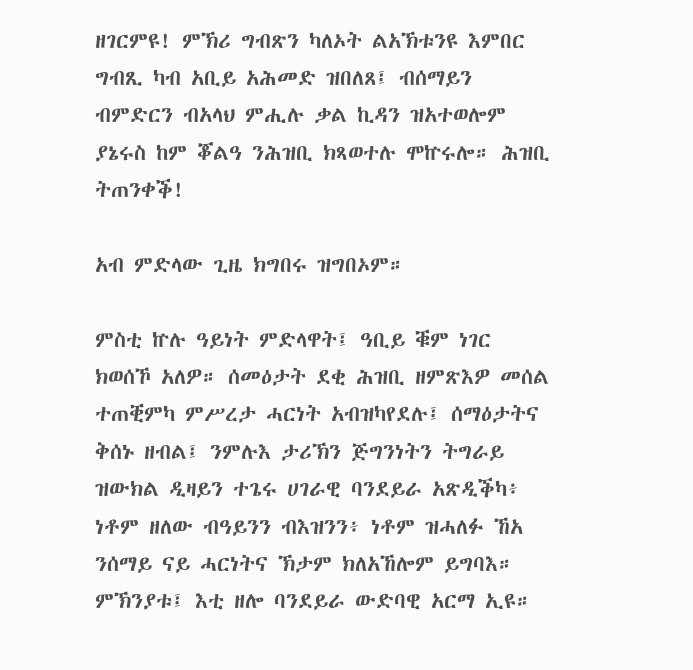ዘገርምዩ! ምኽሪ ግብጽን ካለኦት ልአኽቱንዩ እምበር ግብጺ ካብ አቢይ አሕመድ ዝበለጸ፤ ብሰማይን ብምድርን ብአላህ ምሒሉ ቃል ኪዳን ዝአተወሎም ያኔሩስ ከም ቖልዓ ንሕዝቢ ክጻወተሉ ሞኵሩሎ። ሕዝቢ ትጠንቀቕ!

አብ ምድላው ጊዜ ክግበሩ ዝግበኦም።

ምስቲ ኵሉ ዓይነት ምድላዋት፤ ዓቢይ ቑም ነገር ክወሰኾ አለዎ። ሰመዕታት ደቂ ሕዝቢ ዘምጽእዎ መሰል ተጠቒምካ ምሥረታ ሓርነት አብዝካየደሉ፤ ሰማዕታትና ቅሰኑ ዘብል፤ ንምሉእ ታሪኽን ጅግንነትን ትግራይ ዝውክል ዲዛይን ተጌሩ ሀገራዊ ባንደይራ አጽዲቕካ፥ ነቶም ዘለው ብዓይንን ብእዝንን፥ ነቶም ዝሓለፉ ኸአ ንሰማይ ናይ ሓርነትና ኽታም ክለአኸሎም ይግባእ። ምኽንያቱ፤ እቲ ዘሎ ባንደይራ ውድባዊ አርማ ኢዩ።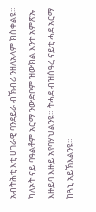አብትሕቲ እቲ ሀገራዊ ባንደይራ ብኽብሪ ንዘለአላም ክስቀልዩ። ካለኦት ናይ ባዓልቶም አርማ ንውድቦም ዝውክል እንተ አምጽኡ እዙይባ እዙይ አየባሃህልንዩ። ትሓደ ብዝሰዓረ ናይቲ ሓደ አርማ ከጓኒ አይኽእልንዩ።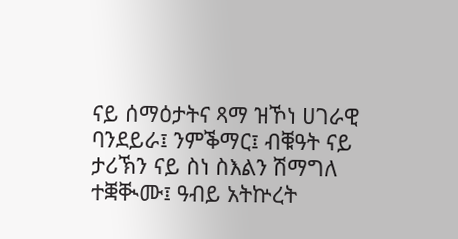ናይ ሰማዕታትና ጻማ ዝኾነ ሀገራዊ ባንደይራ፤ ንምቕማር፤ ብቑዓት ናይ ታሪኽን ናይ ስነ ስእልን ሽማግለ ተቛቚሙ፤ ዓብይ አትኵረት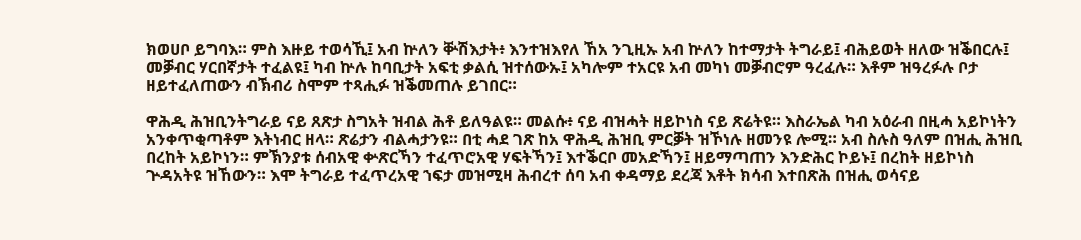ክወሀቦ ይግባእ። ምስ እዙይ ተወሳኺ፤ አብ ኵለን ቝሽእታት፥ እንተዝእየለ ኸአ ንጊዚኡ አብ ኵለን ከተማታት ትግራይ፤ ብሕይወት ዘለው ዝቕበርሉ፤ መቓብር ሃርበኛታት ተፈልዩ፤ ካብ ኵሉ ከባቢታት አፍቲ ቃልሲ ዝተሰውኡ፤ አካሎም ተአርዩ አብ መካነ መቓብሮም ዓረፈሉ። እቶም ዝዓረፉሉ ቦታ ዘይተፈለጠውን ብኽብሪ ስሞም ተጻሒፉ ዝቕመጠሉ ይገበር።

ዋሕዲ ሕዝቢንትግራይ ናይ ጸጽታ ስግአት ዝብል ሕቶ ይለዓልዩ። መልሱ፥ ናይ ብዝሓት ዘይኮነስ ናይ ጽሬትዩ። እስራኤል ካብ አዕራብ በዚሓ አይኮነትን አንቀጥቂጣቶም እትነብር ዘላ። ጽሬታን ብልሓታንዩ። በቲ ሓደ ገጽ ከአ ዋሕዲ ሕዝቢ ምርቓት ዝኾነሉ ዘመንዩ ሎሚ። አብ ስሉስ ዓለም በዝሒ ሕዝቢ በረከት አይኮነን። ምኽንያቱ ሰብአዊ ቍጽርኻን ተፈጥሮአዊ ሃፍትኻን፤ እተቕርቦ መአድኻን፤ ዘይማጣጠን እንድሕር ኮይኑ፤ በረከት ዘይኮነስ ጕዳአትዩ ዝኸውን። እሞ ትግራይ ተፈጥረአዊ ኀፍታ መዝሚዛ ሕብረተ ሰባ አብ ቀዳማይ ደረጃ እቶት ክሳብ እተበጽሕ በዝሒ ወሳናይ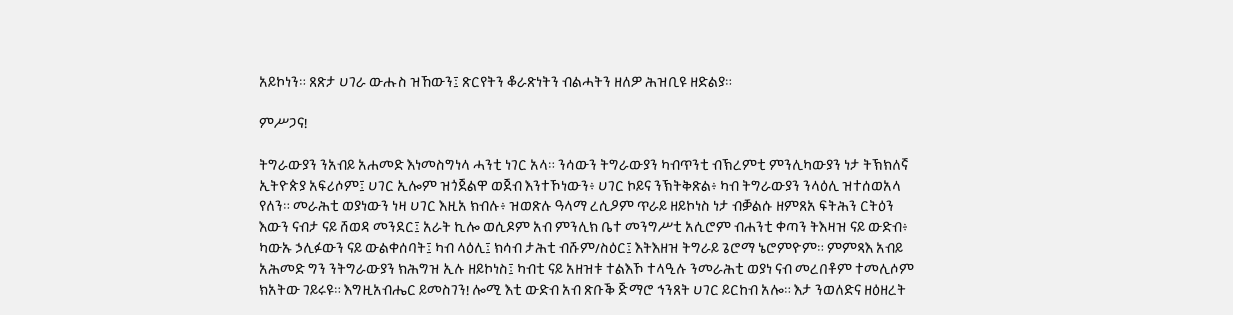አይኮነን። ጸጽታ ሀገራ ውሑስ ዝኸውን፤ ጽርየትን ቆራጽነትን ብልሓትን ዘለዎ ሕዝቢዩ ዘድልያ።

ምሥጋና!

ትግራውያን ንአብይ አሐመድ እነመስግነላ ሓንቲ ነገር አላ። ንሳውን ትግራውያን ካብጥንቲ ብኽረምቲ ምንሊካውያን ነታ ትኽክለኛ ኢትዮጵያ አፍሪሶም፤ ሀገር ኢሎም ዝጎጀልዋ ወጀብ እንተኾነውን፥ ሀገር ኮይና ንኽትቅጽል፥ ካብ ትግራውያን ንላዕሊ ዝተሰወአላ የለን። መራሕቲ ወያነውን ነዛ ሀገር እዚአ ክብሉ፥ ዝወጽሉ ዓላማ ረሲዖም ጥራይ ዘይኮነስ ነታ ብቓልሱ ዘምጸአ ፍትሕን ርትዕን እውን ናብታ ናይ ሸወዳ መንደር፤ አራት ኪሎ ወሲዶም አብ ምንሊክ ቤተ መንግሥቲ አሲሮም ብሐንቲ ቀጣን ትእዛዝ ናይ ውድብ፥ ካውኡ ኃሊፉውን ናይ ውልቀሰባት፤ ካብ ላዕሊ፤ ክሳብ ታሕቲ ብሹም/ስዕር፤ እትእዘዝ ትግራይ ጌሮማ ኔሮምዮም። ምምጻእ አብይ አሕመድ ግን ንትግራውያን ክሕግዝ ኢሉ ዘይኮነስ፤ ካብቲ ናይ አዘዝቱ ተልእኾ ተላዒሉ ንመራሕቲ ወያነ ናብ መረበቶም ተመሊሶም ክአትው ገይሩዩ። እግዚአብሔር ይመስገን! ሎሚ እቲ ውድብ አብ ጽቡቕ ጅማሮ ኅንጸት ሀገር ይርከብ አሎ። እታ ንወለድና ዘዕዘረት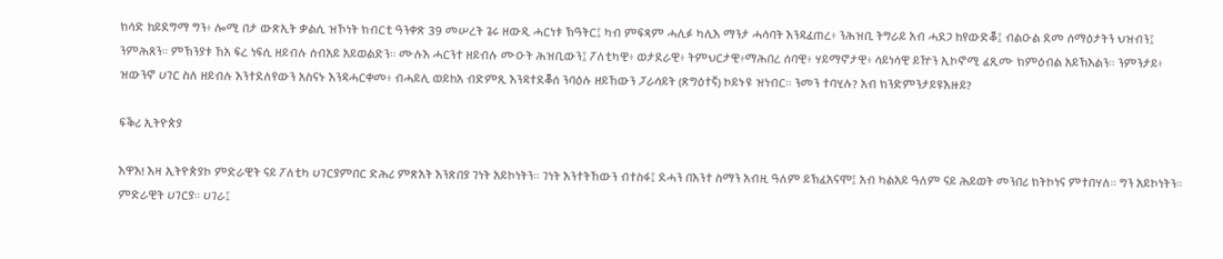ክሳድ ከይደግማ ግን፥ ሎሚ በታ ውጽኢት ቃልሲ ዝኾነት ክብርቲ ዓንቀጽ 39 መሠረት ጌሩ ዘውዲ ሓርነቱ ኽዓትር፤ ካብ ምፍጻም ሓሊፉ ካሊእ ማንታ ሓሳባት እንዳፈጠረ፥ ንሕዝቢ ትግራይ አብ ሓደጋ ከየውድቖ፤ ብልዑል ደመ ሰማዕታትን ህዝብን፤ ንምሕጸን። ምኽንያቱ ኸአ ፍረ ነፍሲ ዘይብሉ ሰብአይ አይወልድን። ሙሉእ ሓርንተ ዘይብሉ ሙዑት ሕዝቢውን፤ ፖለቲካዊ፥ ወታደራዊ፥ ትምህርታዊ፥ማሕበረ ሰባዊ፥ ሃይማኖታዊ፥ ሳይነሳዊ ይዅን ኢኮኖሚ ፈጺሙ ክምዕብል አይኽእልን። ንምንታይ፥ ዝውንኖ ሀገር ስለ ዘይብሉ እንተደለየውን አስናኑ እንዳሓርቀመ፥ ብሓይሊ ወይከአ ብድምጺ እንዳተደቖሰ ንባዕሉ ዘይኸውን ፓራሳይት (ጽግዕተኛ) ኮይኑዩ ዝነብር። ንመን ተባሂሉ? አብ ክንድምንታይዩእዙይ?

ፍቕሪ ኢትዮጵያ

እዋእ! እዛ ኢትዮጵያኮ ምድራዊት ናይ ፖለቲካ ሀገርያምበር ድሕሪ ምጽአት እንጽበያ ገነት አይኮነትን። ገነት እንተትኸውን ብተስፋ፤ ደሓን በእንተ ስማን አብዚ ዓለም ይኽፈአናሞ፤ አብ ካልአይ ዓለም ናይ ሕይወት መንበሪ ክትኮነና ምተበሃለ። ግን አይኮነትን። ምድራዊት ሀገርያ። ሀገራ፤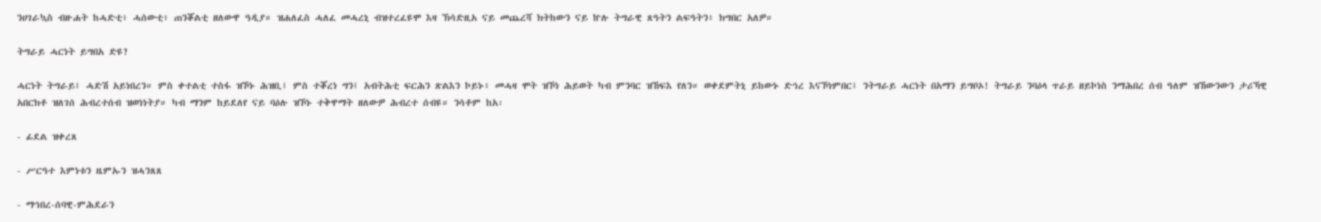ንሀገራኳስ ብዙሐት ከሓድቲ፥ ሓሰውቲ፥ ጠንቖልቲ ዘለውዋ ዓዲያ። ዝሐለፈስ ሓለፈ መሓረኒ ብዝተረፈዩሞ እዛ ኽሳድዚአ ናይ መጨረሻ ክትከውን ናይ ኵሉ ትግራዊ ጸዓትን ልፍዓትን፥ ክግበር አለዎ።

ትግራይ ሓርነት ይግበአ ድዩ?

ሓርነት ትግራይ፤ ሓድሽ አይነበረን። ምስ ቀተልቲ ተስፋ ዝኾኑ ሕዝቢ፤ ምስ ተቖረነ ግን፤ አብትሕቲ ፍርሕን ጽልእን ኮይኑ፥ መሓዛ ሞት ዝኾነ ሕይወት ካብ ምንባር ዝኸፍእ የለን። ወቀደምትኒ ይከውኑ ድኅረ እናኾነምበር፤ ንትግራይ ሓርነት በአማን ይግቦኦ! ትግራይ ንባዕላ ጥራይ ዘይኮነስ ንማሕበረ ሰብ ዓለም ዝኸውንውን ታሪኻዊ አበርክቶ ዝለገሰ ሕብረተሰብ ዝወነነትያ። ካብ ማንም ከይደለየ ናይ ባዕሉ ዝኾኑ ተቅዋማት ዘለውዎ ሕብረተ ሰብዩ። ንሳቶም ከአ፡

- ፊደል ዝቀረጸ

- ሥርዓተ እምነቱን ዜምኡን ዝሓንጸጸ

- ማኅበረ-ሰባዊ-ምሕደራን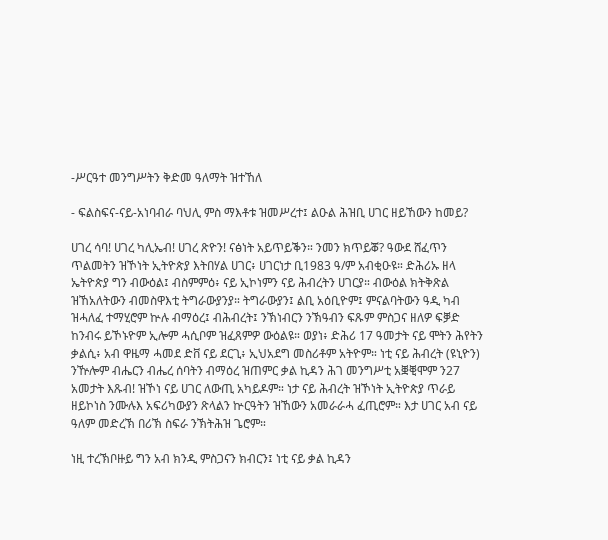-ሥርዓተ መንግሥትን ቅድመ ዓለማት ዝተኸለ

- ፍልስፍና-ናይ-አነባብራ ባህሊ ምስ ማእቶቱ ዝመሥረተ፤ ልዑል ሕዝቢ ሀገር ዘይኸውን ከመይ?

ሀገረ ሳባ! ሀገረ ካሊኤብ! ሀገረ ጽዮን! ናፅነት አይጥይቕን። ንመን ክጥይቖ? ዓውደ ሸፈጥን ጥልመትን ዝኾነት ኢትዮጵያ እትበሃል ሀገር፥ ሀገርነታ ቢ1983 ዓ/ም አብቂዑዩ። ድሕሪኡ ዘላ ኤትዮጵያ ግን ብውዕል፤ ብስምምዕ፥ ናይ ኢኮነምን ናይ ሕብረትን ሀገርያ። ብውዕል ክትቅጽል ዝኸአለትውን ብመስዋእቲ ትግራውያንያ። ትግራውያን፤ ልቢ አዕቢዮም፤ ምናልባትውን ዓዲ ካብ ዝሓለፈ ተማሂሮም ኵሉ ብማዕረ፤ ብሕብረት፤ ንኽነብርን ንኽዓብን ፍጹም ምስጋና ዘለዎ ፍቓድ ከንብሩ ይኾኑዮም ኢሎም ሓሲቦም ዝፈጸምዎ ውዕልዩ። ወያነ፥ ድሕሪ 17 ዓመታት ናይ ሞትን ሕየትን ቃልሲ፥ አብ ዋዜማ ሓመደ ድቨ ናይ ደርጊ፥ ኢህአደግ መስሪቶም አትዮም። ነቲ ናይ ሕብረት (ዩኒዮን) ንዅሎም ብሔርን ብሔረ ሰባትን ብማዕረ ዝጠምር ቃል ኪዳን ሕገ መንግሥቲ አቛቒሞም ን27 አመታት እጹብ! ዝኾነ ናይ ሀገር ለውጢ አካይዶም። ነታ ናይ ሕብረት ዝኾነት ኢትዮጵያ ጥራይ ዘይኮነስ ንሙሉእ አፍሪካውያን ጽላልን ኵርዓትን ዝኸውን አመራራሓ ፈጢሮም። እታ ሀገር አብ ናይ ዓለም መድረኽ በሪኽ ስፍራ ንኽትሕዝ ጌሮም።

ነዚ ተረኽቦዙይ ግን አብ ክንዲ ምስጋናን ክብርን፤ ነቲ ናይ ቃል ኪዳን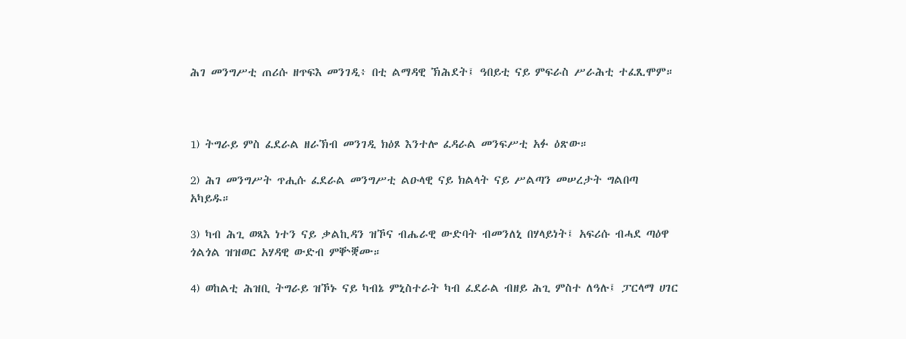ሕገ መንግሥቲ ጠሪሱ ዘጥፍእ መንገዲ፥ በቲ ልማዳዊ ኽሕደት፤ ዓበይቲ ናይ ምፍራስ ሥራሕቲ ተፈጺሞም።



1) ትግራይ ምስ ፈደራል ዘራኽብ መንገዲ ክዕጾ እንተሎ ፈዳራል መንፍሥቲ አፉ ዕጽው።

2) ሕገ መንግሥት ጥሒሱ ፈደራል መንግሥቲ ልዑላዊ ናይ ክልላት ናይ ሥልጣን መሠረታት ግልበጣ አካይዱ።

3) ካብ ሕጊ ወጻእ ነተን ናይ ቃልኪዳን ዝኾና ብሔራዊ ውድባት ብመንለኒ በሃላይነት፤ አፍሪሱ ብሓደ ጣዕዋ ጎልጎል ዝዝወር አሃዳዊ ውድብ ምቝቛሙ።

4) ወከልቲ ሕዝቢ ትግራይ ዝኾኑ ናይ ካብኔ ምኒስተራት ካብ ፈደራል ብዘይ ሕጊ ምስተ ለዓሉ፤ ፓርላማ ሀገር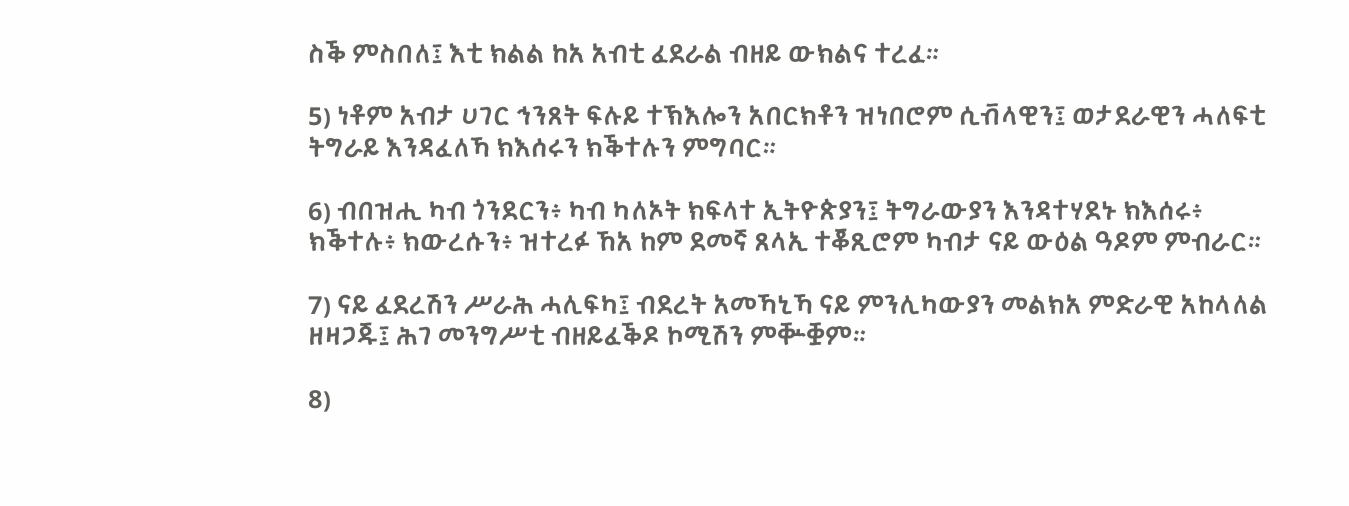ስቕ ምስበለ፤ እቲ ክልል ከአ አብቲ ፈደራል ብዘይ ውክልና ተረፈ።

5) ነቶም አብታ ሀገር ኅንጸት ፍሉይ ተኽእሎን አበርክቶን ዝነበሮም ሲቭላዊን፤ ወታደራዊን ሓለፍቲ ትግራይ እንዳፈለኻ ክእሰሩን ክቕተሉን ምግባር።

6) ብበዝሒ ካብ ጎንደርን፥ ካብ ካለኦት ክፍላተ ኢትዮጵያን፤ ትግራውያን እንዳተሃደኑ ክእሰሩ፥ ክቕተሉ፥ ክውረሱን፥ ዝተረፉ ኸአ ከም ደመኛ ጸላኢ ተቖጺሮም ካብታ ናይ ውዕል ዓዶም ምብራር።

7) ናይ ፈደረሽን ሥራሕ ሓሊፍካ፤ ብደረት አመኻኒኻ ናይ ምንሊካውያን መልክአ ምድራዊ አከላለል ዘዛጋጁ፤ ሕገ መንግሥቲ ብዘይፈቕዶ ኮሚሽን ምቝቛም።

8)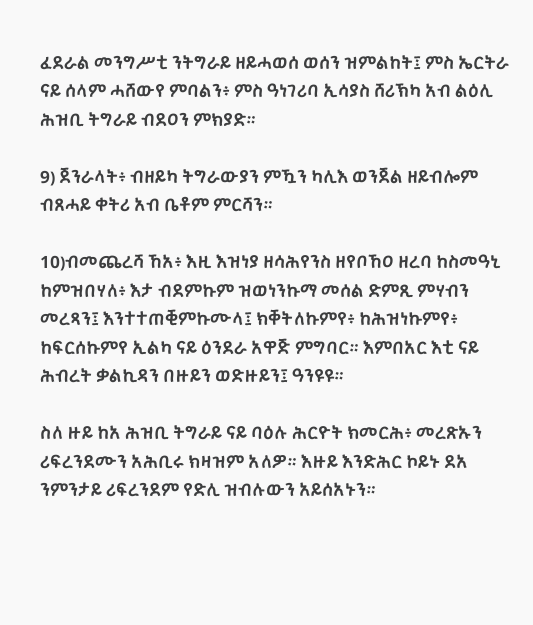ፈደራል መንግሥቲ ንትግራይ ዘይሓወሰ ወሰን ዝምልከት፤ ምስ ኤርትራ ናይ ሰላም ሓሸውየ ምባልን፥ ምስ ዓነገሪባ ኢሳያስ ሸሪኽካ አብ ልዕሊ ሕዝቢ ትግራይ ብደዐን ምክያድ።

9) ጀንራላት፥ ብዘይካ ትግራውያን ምዃን ካሊእ ወንጀል ዘይብሎም ብጸሓይ ቀትሪ አብ ቤቶም ምርሻን።

10)ብመጨረሻ ኸአ፥ እዚ እዝነያ ዘሳሕየንስ ዘየቦኸዐ ዘረባ ከስመዓኒ ከምዝበሃለ፥ እታ ብደምኩም ዝወነንኩማ መሰል ድምጺ ምሃብን መረጻን፤ እንተተጠቒምኩሙላ፤ ክቐትለኩምየ፥ ከሕዝነኩምየ፥ ከፍርሰኩምየ ኢልካ ናይ ዕንደራ አዋጅ ምግባር። እምበአር እቲ ናይ ሕብረት ቃልኪዳን በዙይን ወድዙይን፤ ዓንዩዩ።

ስለ ዙይ ከአ ሕዝቢ ትግራይ ናይ ባዕሉ ሕርዮት ክመርሕ፥ መረጽኡን ሪፍረንደሙን አሕቢሩ ክዛዝም አለዎ። እዙይ እንድሕር ኮይኑ ደአ ንምንታይ ሪፍረንደም የድሊ ዝብሉውን አይሰአኑን።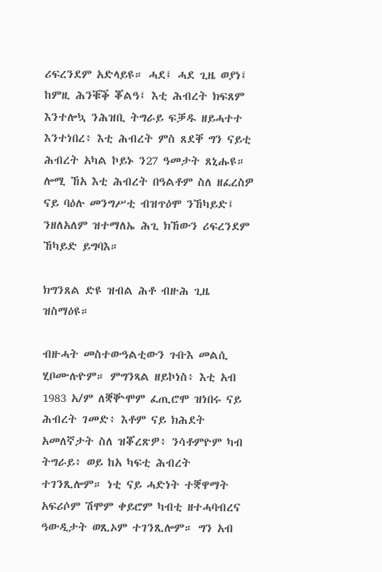ሪፍረንደም አድላይዩ። ሓደ፤ ሓደ ጊዜ ወያነ፤ ከምዚ ሕንቑቕ ቖልዓ፤ እቲ ሕብረት ክፍጸም እንተሎኳ ንሕዝቢ ትግራይ ፍቓዱ ዘይሓተተ እንተነበረ፥ እቲ ሕብረት ምስ ጸደቐ ግን ናይቲ ሕብረት አካል ኮይኑ ን27 ዓመታት ጸኒሑዩ። ሎሚ ኸአ እቲ ሕብረት በዓልቶም ስለ ዘፈረስዎ ናይ ባዕሉ መንግሥቲ ብዝጥዕሞ ንኸካይድ፤ ንዘለአለም ዝተማለኤ ሕጊ ክኸውን ሪፍረንደም ኸካይድ ይግባእ።

ክግንጸል ድዩ ዝብል ሕቶ ብዙሕ ጊዜ ዝስማዕዩ።

ብዙሓት መስተውዓልቲውን ጉቡእ መልሲ ሂቦሙሉዮም። ምግንጻል ዘይኮነስ፥ እቲ አብ 1983 አ/ም ለቛቝሞም ፈጢሮሞ ዝነበሩ ናይ ሕብረት ገመድ፥ እቶም ናይ ክሕደት አመለኛታት ስለ ዝቖረጽዎ፥ ንሳቶምዮም ካብ ትግራይ፥ ወይ ከአ ካፍቲ ሕብረት ተገንጺሎም። ነቲ ናይ ሓድነት ተቛዋማት አፍሪሶም ሽሞም ቀይሮም ካብቲ ዘተሓባብረና ዓውዲታት ወጺኦም ተገንጺሎም። ግን አብ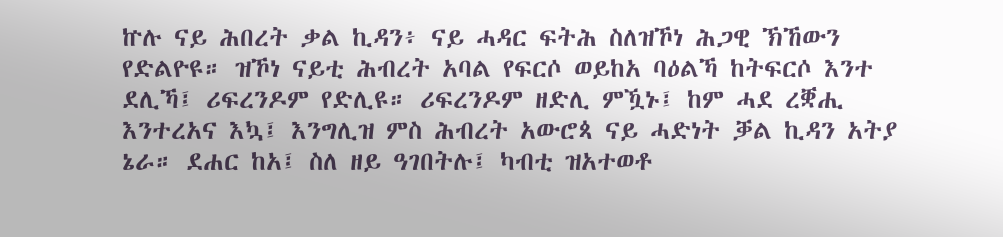ኵሉ ናይ ሕበረት ቃል ኪዳን፥ ናይ ሓዳር ፍትሕ ስለዝኾነ ሕጋዊ ኽኸውን የድልዮዩ። ዝኾነ ናይቲ ሕብረት አባል የፍርሶ ወይከአ ባዕልኻ ከትፍርሶ እንተ ደሊኻ፤ ሪፍረንዶም የድሊዩ። ሪፍረንዶም ዘድሊ ምዃኑ፤ ከም ሓደ ረቛሒ እንተረአና እኳ፤ እንግሊዝ ምስ ሕብረት አውሮጳ ናይ ሓድነት ቓል ኪዳን አትያ ኔራ። ደሐር ከአ፤ ስለ ዘይ ዓገበትሉ፤ ካብቲ ዝአተወቶ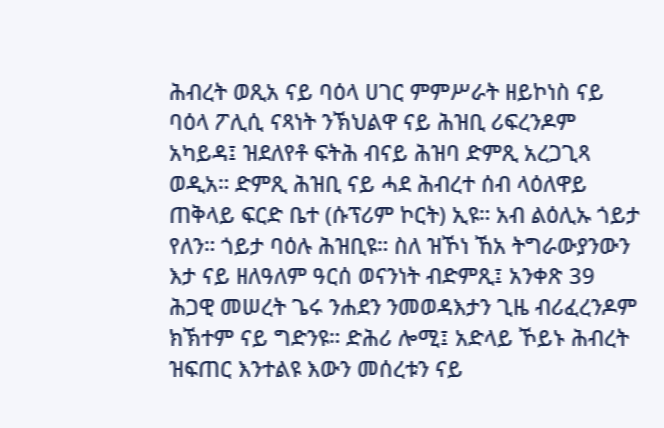ሕብረት ወጺአ ናይ ባዕላ ሀገር ምምሥራት ዘይኮነስ ናይ ባዕላ ፖሊሲ ናጻነት ንኽህልዋ ናይ ሕዝቢ ሪፍረንዶም አካይዳ፤ ዝደለየቶ ፍትሕ ብናይ ሕዝባ ድምጺ አረጋጊጻ ወዲአ። ድምጺ ሕዝቢ ናይ ሓደ ሕብረተ ሰብ ላዕለዋይ ጠቅላይ ፍርድ ቤተ (ሱፕሪም ኮርት) ኢዩ። አብ ልዕሊኡ ጎይታ የለን። ጎይታ ባዕሉ ሕዝቢዩ። ስለ ዝኾነ ኸአ ትግራውያንውን እታ ናይ ዘለዓለም ዓርሰ ወናንነት ብድምጺ፤ አንቀጽ 39 ሕጋዊ መሠረት ጌሩ ንሐደን ንመወዳእታን ጊዜ ብሪፈረንዶም ክኽተም ናይ ግድንዩ። ድሕሪ ሎሚ፤ አድላይ ኾይኑ ሕብረት ዝፍጠር እንተልዩ እውን መሰረቱን ናይ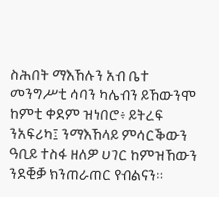ስሕበት ማእኸሉን አብ ቤተ መንግሥቲ ሳባን ካሌብን ይኸውንሞ ከምቲ ቀደም ዝነበሮ፥ ይትረፍ ንአፍሪካ፤ ንማእኸላይ ምሳርቕውን ዓቢይ ተስፋ ዘለዎ ሀገር ከምዝኸውን ንደቒቓ ክንጠራጠር የብልናን።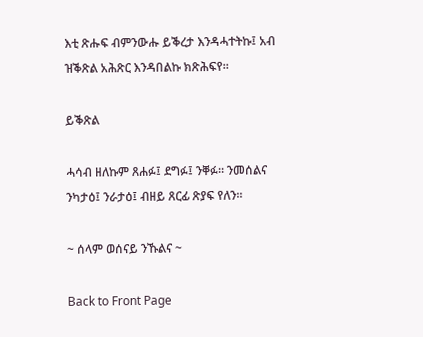እቲ ጽሑፍ ብምንውሑ ይቕረታ እንዳሓተትኩ፤ አብ ዝቕጽል አሕጽር እንዳበልኩ ክጽሕፍየ።

ይቕጽል

ሓሳብ ዘለኩም ጸሐፉ፤ ደግፉ፤ ንቐፉ። ንመሰልና ንካታዕ፤ ንራታዕ፤ ብዘይ ጸርፊ ጽያፍ የለን።

~ ሰላም ወሰናይ ንኹልና ~

Back to Front Page